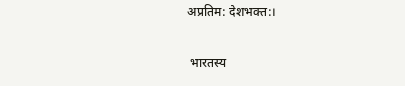अप्रतिम: देशभक्त:।

 भारतस्य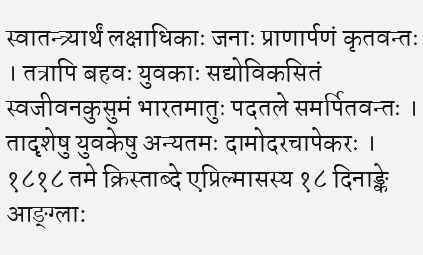स्वातन्त्र्यार्थं लक्षाधिकाः जनाः प्राणार्पणं कृतवन्तः । तत्रापि बहवः युवकाः सद्योविकसितं स्वजीवनकुसुमं भारतमातुः पदतले समर्पितवन्तः । तादृशेषु युवकेषु अन्यतमः दामोदरचापेकरः । १८१८ तमे क्रिस्ताब्दे एप्रिल्मासस्य १८ दिनाङ्के आङ्ग्ला: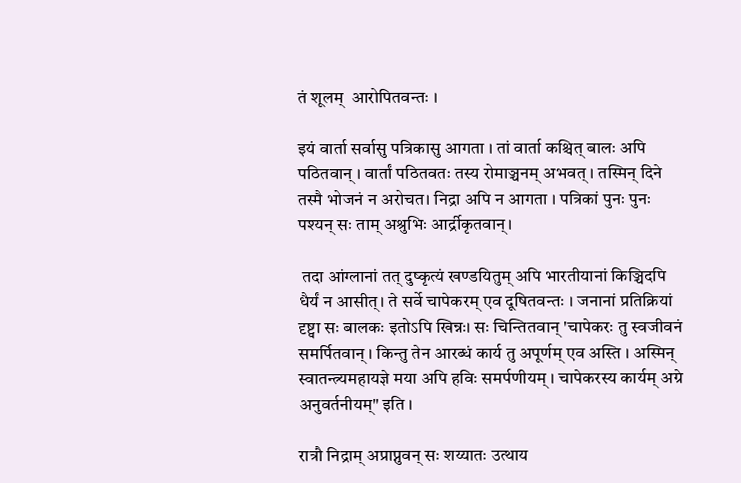तं शूलम्  आरोपितवन्तः ।

इयं वार्ता सर्वासु पत्रिकासु आगता । तां वार्ता कश्चित् बालः अपि पठितवान् । वार्तां पठितवतः तस्य रोमाञ्चनम् अभवत् । तस्मिन् दिने तस्मै भोजनं न अरोचत। निद्रा अपि न आगता । पत्रिकां पुनः पुनः पश्यन् सः ताम् अश्रुभिः आर्द्रीकृतवान्।

 तदा आंग्लानां तत् दुष्कृत्यं खण्डयितुम् अपि भारतीयानां किञ्चिदपि धैर्यं न आसीत्। ते सर्वे चापेकरम् एव दूषितवन्तः । जनानां प्रतिक्रियां दृष्ट्वा सः बालकः इतोऽपि खिन्नः। सः चिन्तितवान् 'चापेकरः तु स्वजीवनं समर्पितवान् । किन्तु तेन आरब्धं कार्य तु अपूर्णम् एव अस्ति । अस्मिन् स्वातन्त्र्यमहायज्ञे मया अपि हविः समर्पणीयम् । चापेकरस्य कार्यम् अग्रे अनुवर्तनीयम्" इति ।

रात्रौ निद्राम् अप्राप्नुवन् सः शय्यातः उत्थाय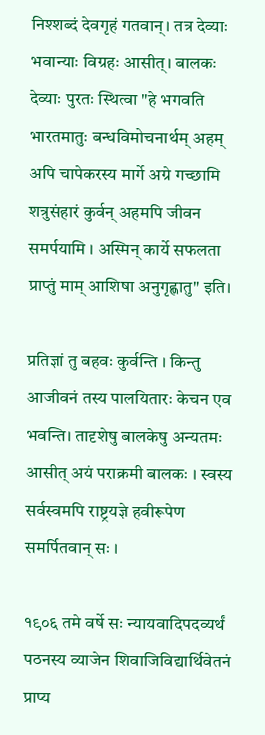निश्शब्दं देवगृहं गतवान्। तत्र देव्याः भवान्याः विग्रहः आसीत्। बालकः देव्याः पुरतः स्थित्वा "हे भगवति भारतमातुः बन्धविमोचनार्थम् अहम् अपि चापेकरस्य मार्गे अग्रे गच्छामि शत्रुसंहारं कुर्वन् अहमपि जीवन समर्पयामि । अस्मिन् कार्ये सफलता प्राप्तुं माम् आशिषा अनुगृह्णातु" इति।

प्रतिज्ञां तु बहवः कुर्वन्ति । किन्तु आजीवनं तस्य पालयितारः केचन एव भवन्ति। तादृशेषु बालकेषु अन्यतमः आसीत् अयं पराक्रमी बालकः । स्वस्य सर्वस्वमपि राष्ट्रयज्ञे हवीरूपेण समर्पितवान् सः ।

१९०६ तमे वर्षे सः न्यायवादिपदव्यर्थं पठनस्य व्याजेन शिवाजिविद्यार्थिवेतनं प्राप्य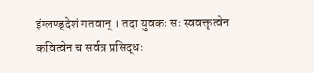इंग्लण्ड्देशं गतवान् । तदा युवकः सः स्ववक्तृत्वेन कवित्वेन च सर्वत्र प्रसिद्धः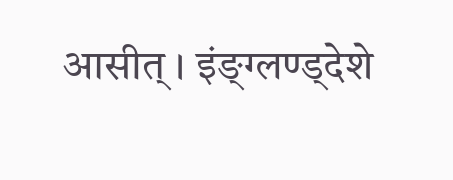आसीत् । इंङ्ग्लण्ड्‌देशे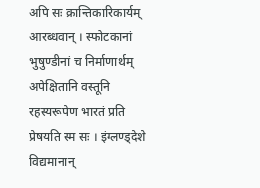अपि सः क्रान्तिकारिकार्यम् आरब्धवान् । स्फोटकानां भुषुण्डीनां च निर्माणार्थम् अपेक्षितानि वस्तूनि रहस्यरूपेण भारतं प्रति प्रेषयति स्म सः । इंग्लण्ड्देशे विद्यमानान्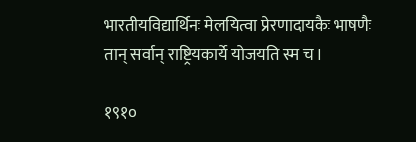भारतीयविद्यार्थिनः मेलयित्वा प्रेरणादायकैः भाषणैः तान् सर्वान् राष्ट्रियकार्ये योजयति स्म च।

१९१०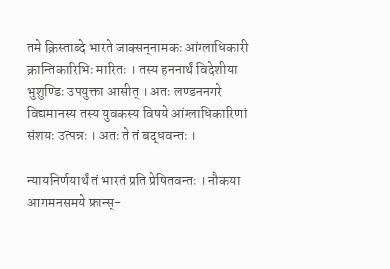तमे क्रिस्ताब्दे भारते जाक्सन्‌नामकः आंग्लाधिकारी क्रान्तिकारिभिः मारितः । तस्य हननार्थं विदेशीया भुशुण्डिः उपयुक्ता आसीत् । अतः लण्डननगरे विद्यमानस्य तस्य युवकस्य विषये आंग्लाधिकारिणां संशयः उत्पन्नः । अतः ते तं बद्धवन्तः ।

न्यायनिर्णयार्थं तं भारतं प्रति प्रेषितवन्तः । नौकया आगमनसमये फ्रान्स्-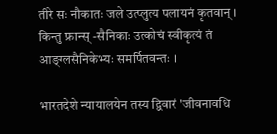तीरे सः नौकातः जले उत्प्लुत्य पलायनं कृतवान् । किन्तु फ्रान्स् -सैनिकाः उत्कोचं स्वीकृत्यं तं आङ्ग्लसैनिकेभ्यः समर्पितवन्तः ।

भारतदेशे न्यायालयेन तस्य द्विवारं 'जीवनावधि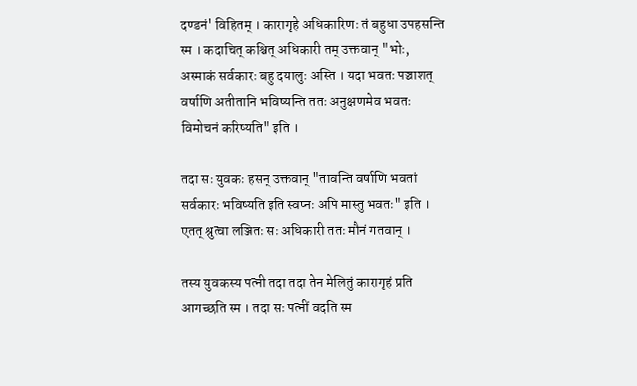दण्डनं' विहितम् । कारागृहे अधिकारिणः तं बहुधा उपहसन्ति स्म । कदाचित् कश्चित् अधिकारी तम् उक्तवान् "भोः, अस्माकं सर्वकारः बहु दयालुः अस्ति । यदा भवतः पञ्चाशत् वर्षाणि अतीतानि भविष्यन्ति ततः अनुक्षणमेव भवतः विमोचनं करिष्यति" इति ।

तदा सः युवकः हसन् उक्तवान् "तावन्ति वर्षाणि भवतां सर्वकारः भविष्यति इति स्वप्नः अपि मास्तु भवतः" इति । एतत् श्रुत्वा लञ्जितः सः अधिकारी ततः मौनं गतवान् ।

तस्य युवकस्य पत्नी तदा तदा तेन मेलितुं कारागृहं प्रति आगच्छति स्म । तदा सः पत्नीं वदति स्म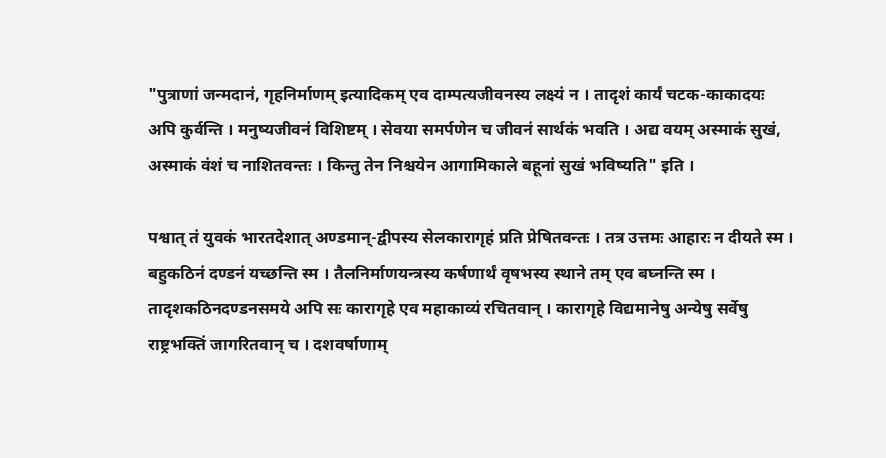"पुत्राणां जन्मदानं, गृहनिर्माणम् इत्यादिकम् एव दाम्पत्यजीवनस्य लक्ष्यं न । तादृशं कार्यं चटक-काकादयः अपि कुर्वन्ति । मनुष्यजीवनं विशिष्टम् । सेवया समर्पणेन च जीवनं सार्थकं भवति । अद्य वयम् अस्माकं सुखं, अस्माकं वंशं च नाशितवन्तः । किन्तु तेन निश्चयेन आगामिकाले बहूनां सुखं भविष्यति" इति ।

पश्वात् तं युवकं भारतदेशात् अण्डमान्-द्वीपस्य सेलकारागृहं प्रति प्रेषितवन्तः । तत्र उत्तमः आहारः न दीयते स्म । बहुकठिनं दण्डनं यच्छन्ति स्म । तैलनिर्माणयन्त्रस्य कर्षणार्थं वृषभस्य स्थाने तम् एव बघ्नन्ति स्म । तादृशकठिनदण्डनसमये अपि सः कारागृहे एव महाकाव्यं रचितवान् । कारागृहे विद्यमानेषु अन्येषु सर्वेषु राष्ट्रभक्तिं जागरितवान् च । दशवर्षाणाम्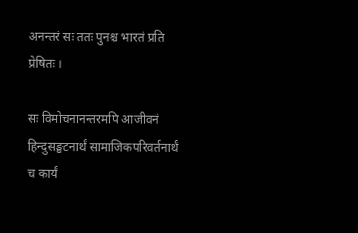अनन्तरं सः ततः पुनश्च भारतं प्रति प्रेषितः ।

सः विमोचनानन्तरमपि आजीवनं हिन्दुसङ्घटनार्थं सामाजिकपरिवर्तनार्थं च कार्यं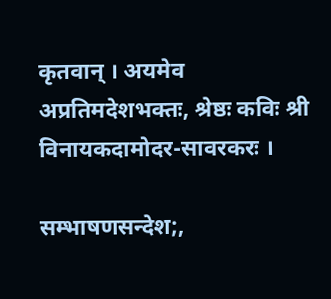कृतवान् । अयमेव अप्रतिमदेशभक्तः, श्रेष्ठः कविः श्री विनायकदामोदर-सावरकरः ।

सम्भाषणसन्देश;,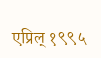एप्रिल् १९९५